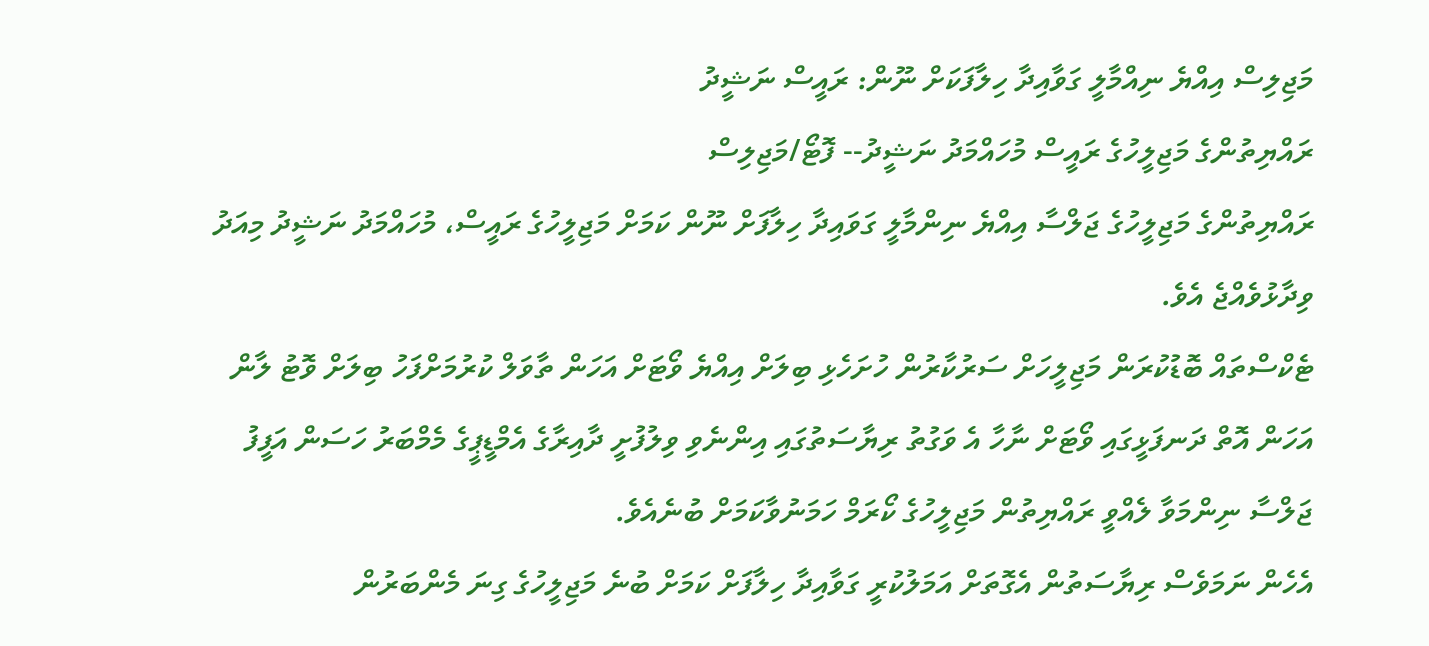މަޖިލިސް އިއްޔެ ނިއްމާލީ ގަވާއިދާ ހިލާފަކަށް ނޫން: ރައީސް ނަޝީދު
ރައްޔިތުންގެ މަޖިލީހުގެ ރައީސް މުހައްމަދު ނަޝީދު-- ފޮޓޯ/މަޖިލިސް
ރައްޔިތުންގެ މަޖިލީހުގެ ޖަލްސާ އިއްޔެ ނިންމާލީ ގަވައިދާ ހިލާފަށް ނޫން ކަމަށް މަޖިލީހުގެ ރައީސް، މުހައްމަދު ނަޝީދު މިއަދު ވިދާޅުވެއްޖެ އެވެ.
ޓެކްސްތައް ބޮޑުކުރަން މަޖިލީހަށް ސަރުކާރުން ހުށަހެޅި ބިލަށް އިއްޔެ ވޯޓަށް އަހަން ތާވަލް ކުރުމަށްފަހު ބިލަށް ވޮޓު ލާން އަހަން އޮތް ދަނފަޅީގައި ވޯޓަށް ނާހާ އެ ވަގުތު ރިޔާސަތުގައި އިންނެވި ވިލުފުށީ ދާއިރާގެ އެމްޑީޕީގެ މެމްބަރު ހަސަން އަފީފު ޖަލްސާ ނިންމަވާ ލެއްވީ ރައްޔިތުން މަޖިލީހުގެ ކޯރަމް ހަމަނުވާކަމަށް ބުނެއެވެ.
އެހެން ނަމަވެސް ރިޔާސަތުން އެގޮތަށް އަމަލުކުރީ ގަވާއިދާ ހިލާފަށް ކަމަށް ބުނެ މަޖިލީހުގެ ގިނަ މެންބަރުން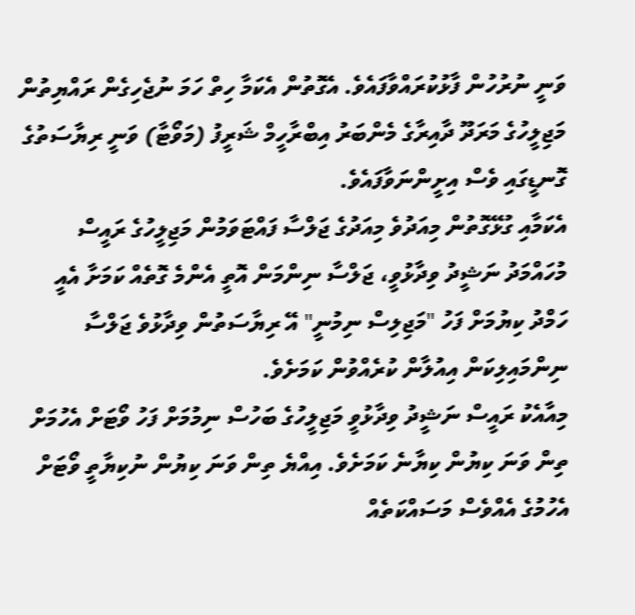ވަނީ ނުރުހުން ފާޅުކުރައްވާފައެވެ. އެގޮތުން އެކަމާ ހިތް ހަމަ ނުޖެހިގެން ރައްޔިތުން މަޖިލީހުގެ މަރަދޫ ދާއިރާގެ މެންބަރު އިބްރާހީމް ޝަރީފު (މަވޯޓާ) ވަނީ ރިޔާސަތުގެ ގޮނޑީގައި ވެސް އިށީންނަވާފައެވެ.
އެކަމާއި ގުޅޭގޮތުން މިއަދުވެ މިއަދުގެ ޖަލްސާ ފައްޓަވަމުން މަޖިލީހުގެ ރައީސް މުހައްމަދު ނަޝީދު ވިދާޅުވީ، ޖަލްސާ ނިންމަން އޮތީ އެންމެ ގޮތެއް ކަމަށާ އެއީ ހަމްދު ކިޔުމަށް ފަހު "މަޖިލިސް ނިމުނީ" އޭ ރިޔާސަތުން ވިދާޅުވެ ޖަލްސާ ނިންމައިލިކަން އިއުލާން ކުރެއްވުން ކަމަށެވެ.
މިއާއެކު ރައީސް ނަޝީދު ވިދާޅުވީ މަޖިލީހުގެ ބަހުސް ނިމުމަށް ފަހު ވޯޓަށް އެހުމަށް ތިން ވަނަ ކިޔުން ކިޔާނެ ކަމަށެވެ. އިއްޔެ ތިން ވަނަ ކިޔުން ނުކިޔާތީ ވޯޓަށް އެހުމުގެ އެއްވެސް މަސައްކަތެއް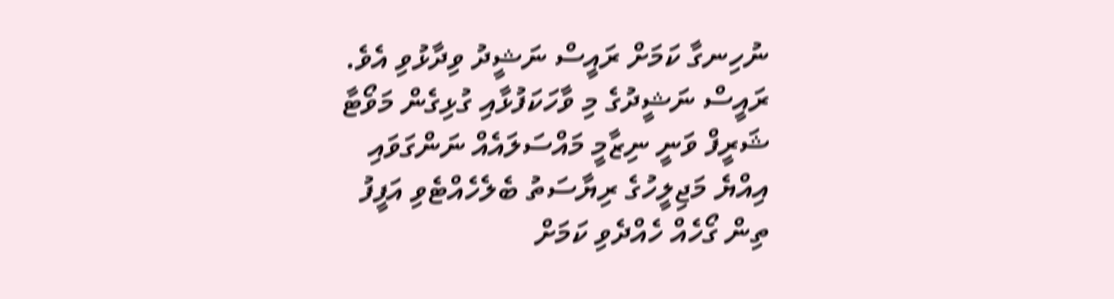ނުހިނގާ ކަމަށް ރައީސް ނަޝީދު ވިދާޅުވި އެވެ.
ރައީސް ނަޝީދުގެ މި ވާހަކަފުޅާއި ގުޅިގެން މަވޯޓާ ޝަރީފް ވަނީ ނިޒާމީ މައްސަލައެއް ނަންގަވައި އިއްޔެ މަޖިލީހުގެ ރިޔާސަތު ބެލެހެއްޓެވި އަފީފު ތިން ގޯހެއް ހެއްދެވި ކަމަށް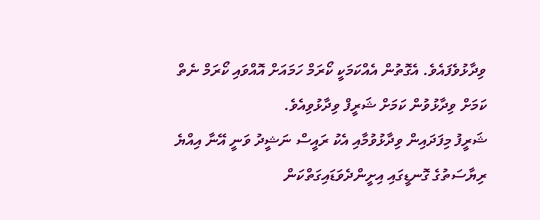ވިދާޅުވެފައެވެ. އެގޮތުން އެއްކަމަކީ ކޯރަމް ހަމައަށް އޮއްވައި ކޯރަމް ނެތް ކަމަށް ވިދާޅުވުން ކަމަށް ޝަރީފް ވިދާޅުވިއެވެ.
ޝަރީފު މިފަދައިން ވިދާޅުވުމާއި އެކު ރައީސް ނަޝީދު ވަނީ އޭނާ އިއްޔެ ރިޔާސަތުގެ ގޮނޑީގައި އިށީންދެވަޑައިގަތްކަން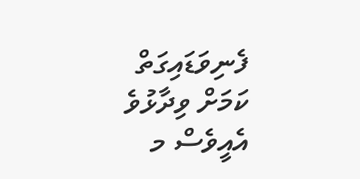ފެނިވަޑައިގަތް ކަމަށް ވިދާޅުވެ އެއީވެސް މ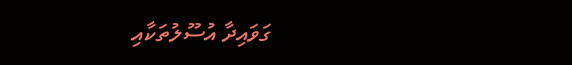ގަވައިދާ އުސޫލުތަކާއި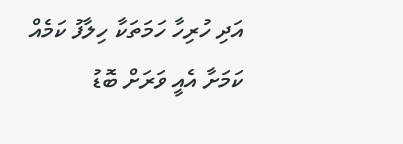އަދި ހުރިހާ ހަމަތަކާ ހިލާފު ކަމެއް ކަމަށާ އެއީ ވަރަށް ބޮޑު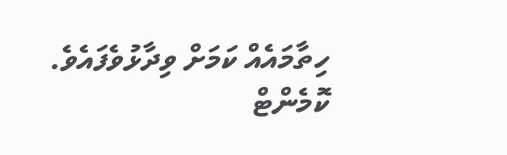ހިތާމައެއް ކަމަށް ވިދާޅުވެފައެވެ.
ކޮމެންޓް